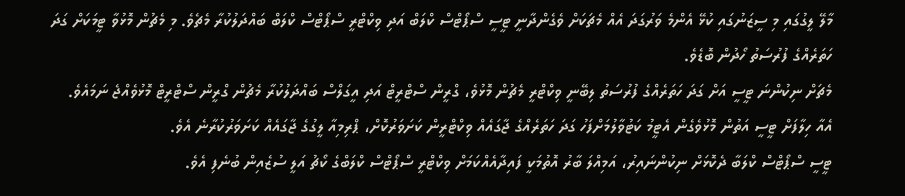މާލޭ ލީގުގައި މި ސީޒަނުގައި ކުޅޭ އެންމެ ވަރުގަދަ އެއް މެޗަކަށް ވެގެންދާނީ ޓީސީ ސްޕޯޓްސް ކްލަބް އަދި ވިކްޓްރީ ސްޕޯޓްސް ކްލަބް ބައްދަލުކުރާ މެޗެވެ. މި މެޗުން މޮޅުވާ ޓީމަކަށް ގަދަ ހަތަރެއްގެ ފުރުސަތު ހޯދުން ބޮޑެވެ.
މެޗަށް ނިކުންނަ ޓީސީ އަށް ގަދަ ހަތަރެއްގެ ފުރުސަތު ލިބޭނީ ވިކްޓްރީ މެޗުން މޮޅުވެ، ގްރީން ސްޓްރީޓް އަދި އީގަލްސް ބައްދަލުކުރާ މެޗުން ގްރީން ސްޓްރީޓް މޮޅުވެއްޖެ ނަމައެވެ.
އެއާ ހިލާފަށް ޓީސީ އަތުން މޮޅުވެގެން އެޓީމު ކަޓުވާލުމަށްފަހު ގަދަ ހަތަރެއްގެ ޖާގައެއް ވިކްޓްރީން ކަށަވަރުކޮށް، ޕްރިމިއާ ލީގުގެ ޖާގައެއް ކަށަވަރުކުރާނެ އެވެ.
ޓީސީ ސްޕޯޓްސް ކްލަބާ ދެކޮޅަށް ނިކުންނައިރު، އަމިއްލަ ބާރު އޮތުމަކީ ފައިދާއެއްކަމަށް ވިކްޓްރީ ސްޕޯޓްސް ކްލަބްގެ ކޯޗު އަލީ ސުޒެއިން ބުނެފި އެވެ.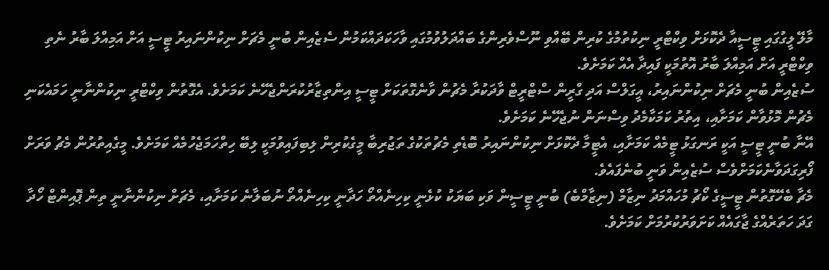މާލޭ ލީގުގައި ޓީސީއާ ދެކޮޅަށް ވިކްޓްރީ ނިކުތުމުގެ ކުރިން ބޭއްވި ނޫސްވެރިންގެ ބައްދަލުވުމުގައި ވާހަކަދައްކަމުން ސެޒެއިން ބުނީ މެޗަށް ނިކުންނައިރު ޓީސީ އަށް އަމިއްލަ ބާރު ނެތި ވިކްޓްރީ އަށް އަމިއްލަ ބާރު އޮތުމަކީ ފައިދާ އެއް ކަމަށެވެ.
ސުޒެއިން ބުނީ މެޗަށް ނިކުންނައިރު، އީގަލްސް އަދި ގްރީން ސްޓްރީޓް ވާދަކުރާ މެޗުން ވާނެގޮތަކަށް ޓީސީ އިންތިޒާރުކުރަންޖެހޭނެ ކަމަށެވެ. އެގޮތުން ވިކްޓްރީ ނިކުންނާނީ ހަމައެކަނި މެޗުން މޮޅުވާން ކަމަށާއި، އިތުރު ކަމަކާމެދު ވިސްނަން ނުޖެހޭނެ ކަމަށެވެ.
އޭނާ ބުނީ ޓީސީ އަކީ ރަނގަޅު ޓީމެއް ކަމަށާއި، އެޓީމާ ދެކޮޅަށް ނިކުންނައިރު ބޮޑެތި މެޗުތަކުގެ ތަޖުރިބާ މީގެކުރިން ލިބިފައިވުމަކީ ލިބޭ ހިތްހަމަޖެހުމެއް ކަމަށެވެ. މީގެއިތުރުން މެޗު ވަރަށް ފޯރިގަދަވާނެކަމަށްވެސް ސުޒެއިން ވަނީ ބުނެފައެވެ.
މެޗާ ބެހޭގޮތުން ޓީސީގެ ކޯޗު މުހައްމަދު ނިޒާމް (ނިޒާމްބެ) ބުނީ ޓީސީން ވަކި ބަޔަކު ކުޅެނީ ކިހިނެއްތޯ ހަދާނީ ކިހިނެއްތޯ ނުބަލާނެ ކަމަށާއި، މެޗަށް ނިކުންނާނީ ތިން ޕޮއިންޓް ހޯދާ ގަދަ ހަތަރެއްގެ ޖާގައެއް ކަށަވަރުކުރުމަށް ކަމަށެވެ.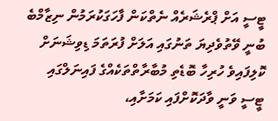ޓީސީ އަށް ޕްރެޝަރެއް ނެތްކަން ފާހަގަކުރަމުން ނިޒާމްބެ ބުނީ ވޭތުވެދިޔަ ތަނުގައި އަލަށް ފުރަތަމަ ޑިވިޝަނަށް ކޮލިފައިވެ ހުރިހާ ބޮޑެތި މުބާރާތްތަކެއްގެ ފައިނަލްގައި ޓީސީ ވަނީ ވާދަކޮށްފައި ކަމަށާއި،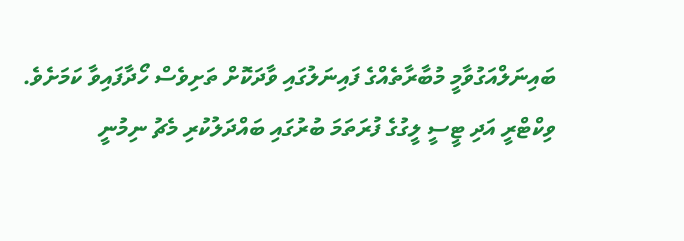ބައިނަލްއަގުވާމީ މުބާރާތެއްގެ ފައިނަލުގައި ވާދަކޮށް ތަށިވެސް ހޯދާފައިވާ ކަމަށެވެ.
ވިކްޓްރީ އަދި ޓީސީ ލީގުގެ ފުރަތަމަ ބުރުގައި ބައްދަލުކުރި މެޗު ނިމުނީ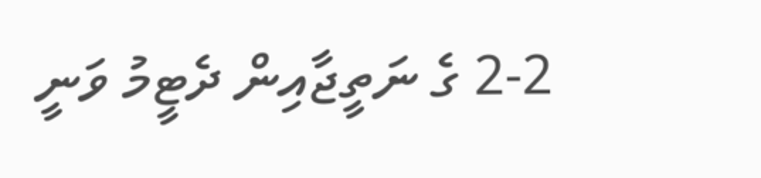2-2 ގެ ނަތީޖާއިން ދެޓީމު ވަނީ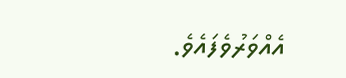އެއްވަރުވެފައެވެ.